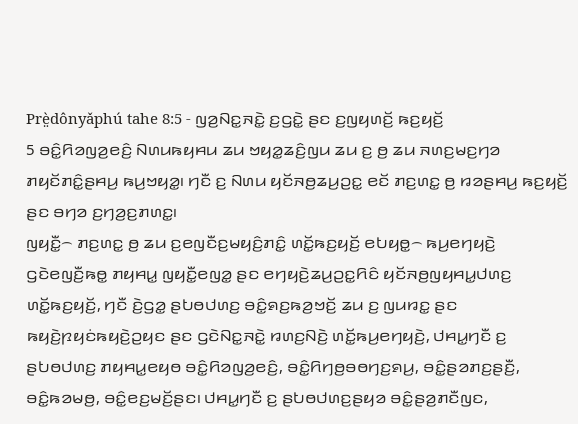Prè̤dônyǎphú tahe 8:5 - ꤜꤤ꤬ꤡꤢ꤭ꤏꤢꤧ꤭ ꤢ꤬ꤞꤢꤧ꤭ ꤔꤢ ꤢ꤬ꤜꤟꤛꤢꤩ꤬ ꤒꤢ꤬ꤟꤢꤩ꤬
5 ꤋꤢꤨ꤭ꤖꤤꤜꤤ꤬ꤕꤢꤨ꤬ ꤡꤛꤣꤒꤟꤌꤣ ꤘꤣ ꤠꤟꤤ꤭ꤘꤢꤨ꤬ꤜꤣ ꤘꤣ ꤢ꤬ ꤥ꤬ ꤘꤣ ꤏꤛꤢ꤬ꤗꤢ꤬ꤚꤤ ꤊꤟꤢꤩꤊꤢꤨ꤭ꤔꤌꤣ꤬ ꤒꤣ꤬ꤠꤟꤤ꤭꤯ ꤚꤢꤪ ꤢ꤬ ꤡꤛꤣ ꤟꤢꤩꤏꤥ꤬ꤘꤣ꤬ꤑꤢ꤭ ꤕꤢꤩ ꤊꤢ꤬ꤛꤢ꤭ ꤥ꤬ ꤙꤤꤔꤌꤣ꤬ ꤒꤢ꤬ꤟꤢꤩ꤬ ꤔꤢ ꤋꤚꤤ ꤢ꤬ꤚꤤ꤬ꤢ꤬ꤊꤛꤢ꤭꤯
ꤜꤟꤢꤪ꤭꤮ ꤊꤢ꤬ꤛꤢ꤭ ꤥ꤬ ꤘꤣ ꤢ꤬ꤕꤜꤢꤪꤢ꤬ꤗꤟꤢꤨ꤬ꤊꤢꤨ꤭ ꤛꤢꤩ꤭ꤒꤢ꤬ꤟꤢꤩ꤬ ꤕꤝꤟꤥ꤭꤮ ꤒꤣ꤬ꤕꤚꤟꤢꤧ꤬ ꤞꤢꤧꤕꤜꤢꤪ꤬ꤒꤥ꤭ ꤊꤟꤌꤣ꤭ ꤜꤟꤢꤪ꤭ꤕꤜꤤ꤭ ꤔꤢ ꤕꤚꤟꤢꤧ꤬ꤘꤣ꤬ꤑꤢ꤭ꤖꤢꤨ ꤟꤢꤩꤏꤥ꤬ꤜꤟꤌꤣ꤭ꤓꤛꤢ꤬ ꤛꤢꤩ꤭ꤒꤢ꤬ꤟꤢꤩ꤬, ꤚꤢꤪ ꤢꤧ꤬ꤞꤤ꤭ ꤔꤝꤥꤓꤛꤢ꤬ ꤋꤢꤨ꤭ꤎꤢ꤬ꤒꤤ꤬ꤠꤢꤩ꤬ ꤘꤣ ꤢ꤬ ꤜꤣꤙꤢ꤭ ꤔꤢ ꤒꤟꤢꤧ꤬ꤐꤟꤢꤦꤒꤟꤢꤧ꤬ꤑꤟꤢ ꤔꤢ ꤞꤢꤧꤡꤢ꤭ꤏꤢꤧ꤭ ꤙꤛꤢ꤬ꤡꤢꤧ꤬ ꤛꤢꤩ꤭ꤒꤣ꤬ꤕꤚꤟꤢꤧ꤬, ꤓꤌꤣ꤭ꤚꤢꤪ ꤢ꤬ ꤔꤝꤥꤓꤛꤢ꤬ ꤊꤟꤌꤣ꤭ꤕꤟꤥ ꤋꤢꤨ꤭ꤖꤤꤜꤤ꤬ꤕꤢꤨ꤬, ꤋꤢꤨ꤭ꤖꤚꤥ꤬ꤋꤥꤚꤢ꤬ꤎꤣ꤬, ꤋꤢꤨ꤭ꤔꤤꤊꤢ꤬ꤔꤢꤪ꤬, ꤋꤢꤨ꤭ꤒꤤꤗꤥ꤬, ꤋꤢꤨ꤭ꤕꤢ꤬ꤗꤢꤩ꤬ꤔꤢ꤯ ꤓꤌꤣ꤭ꤚꤢꤪ ꤢ꤬ ꤔꤝꤥꤓꤛꤢ꤬ꤔꤟꤤ ꤋꤢꤨ꤭ꤔꤤ꤬ꤊꤢꤪꤜꤢ,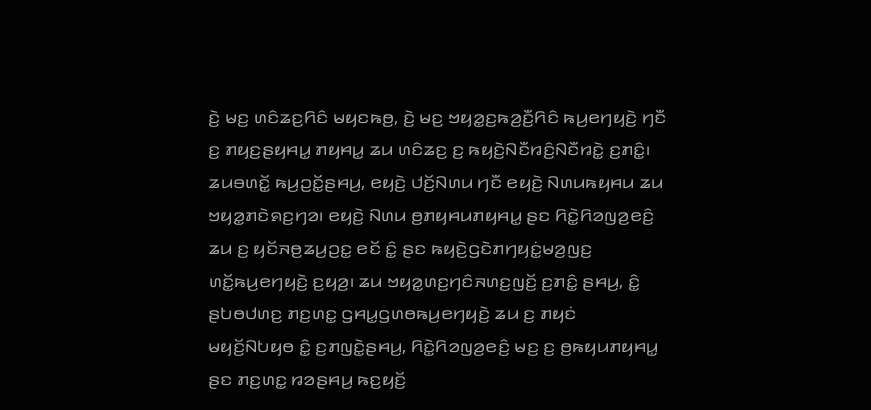ꤢꤧ꤬ ꤗꤢ꤬ ꤛꤢꤨꤘꤢ꤬ꤖꤢꤨ ꤗꤟꤢꤒꤥ꤬, ꤢꤧ꤬ ꤗꤢ꤬ ꤠꤟꤤ꤭ꤢ꤬ꤒꤤ꤬ꤢꤪ꤬ꤖꤢꤨ ꤒꤣ꤬ꤕꤚꤟꤢꤧ꤬ ꤚꤢꤪ ꤢ꤬ ꤊꤟꤢ꤬ꤔꤟꤌꤣ꤭ ꤊꤟꤌꤣ꤭ ꤘꤣ ꤛꤢꤨꤘꤢ꤬ ꤢ꤬ ꤒꤟꤢꤧ꤬ꤡꤢꤪꤙꤢꤨ꤬ꤡꤢꤪꤙꤢꤧ꤭ ꤢ꤬ꤊꤢꤨ꤭꤯
ꤘꤣꤋꤛꤢꤩ꤭ ꤒꤣ꤬ꤑꤢꤩ꤭ꤔꤌꤣ꤬, ꤕꤟꤢꤧ꤬ ꤓꤢꤩ꤬ꤡꤛꤣ ꤚꤢꤪ ꤕꤟꤢꤧ꤬ ꤡꤛꤣꤒꤟꤌꤣ ꤘꤣ ꤠꤟꤤ꤭ꤊꤢꤧꤎꤢ꤬ꤚꤤ꤯ ꤕꤟꤢꤧ꤬ ꤡꤛꤣ ꤥ꤬ꤊꤟꤌꤣꤊꤟꤌꤣ꤭ ꤔꤢ ꤖꤢꤧ꤭ꤖꤤꤜꤤ꤬ꤕꤢꤨ꤬ ꤘꤣ ꤢ꤬ ꤟꤢꤩꤏꤥ꤬ꤘꤣ꤬ꤑꤢ꤭ ꤕꤢꤩ ꤢꤨ꤭ ꤔꤢ ꤒꤟꤢꤧ꤬ꤞꤢꤧꤊꤚꤟꤢꤦ꤭ꤗꤤ꤬ꤜꤢ꤬ ꤛꤢꤩ꤭ꤒꤣ꤬ꤕꤚꤟꤢꤧ꤬ ꤢ꤬ꤟꤤ꤬꤯ ꤘꤣ ꤠꤟꤤ꤭ꤛꤢ꤬ꤚꤢꤨꤏꤛꤢ꤬ꤜꤢꤩ꤬ ꤢ꤬ꤊꤢꤨ꤭ ꤔꤌꤣ꤬, ꤢꤨ꤭ ꤔꤝꤥꤓꤛꤢ꤬ ꤊꤢ꤬ꤛꤢ꤭ ꤞꤌꤣ꤭ꤞꤛꤥꤒꤣ꤬ꤕꤚꤟꤢꤧ꤬ ꤘꤣ ꤢ꤬ ꤊꤟꤢꤦ ꤗꤟꤢꤩ꤬ꤡꤝꤟꤥ ꤢꤨ꤭ ꤢ꤬ꤊꤜꤢꤧ꤭ꤔꤌꤣ꤬, ꤖꤢꤧ꤭ꤖꤤꤜꤤ꤬ꤕꤢꤨ꤬ ꤗꤢ꤬ ꤢ꤬ ꤥ꤬ꤒꤟꤣꤊꤟꤌꤣ꤭ ꤔꤢ ꤊꤢ꤬ꤛꤢ꤭ ꤙꤤꤔꤌꤣ꤬ ꤒꤢ꤬ꤟꤢꤩ꤬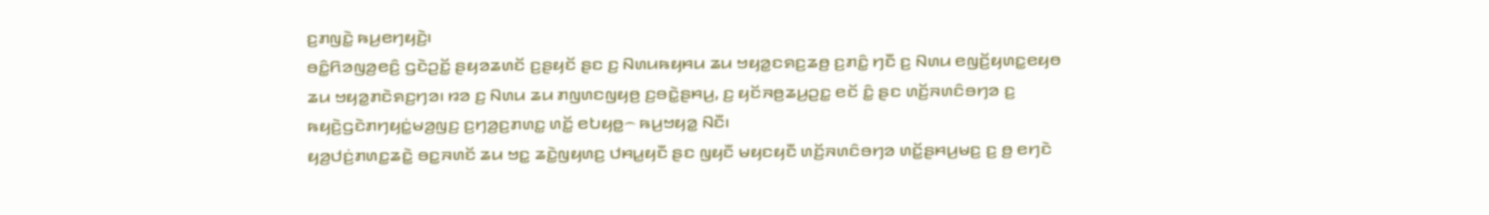ꤢ꤬ꤊꤜꤢꤧ꤭ ꤒꤣ꤬ꤕꤚꤟꤢꤧ꤬꤯
ꤋꤢꤨ꤭ꤖꤤꤜꤤ꤬ꤕꤢꤨ꤬ ꤞꤢꤧꤑꤢꤩ꤭ ꤔꤟꤤꤘꤛꤢꤩ ꤢ꤬ꤔꤟꤢꤩ ꤔꤢ ꤢ꤬ ꤡꤛꤣꤒꤟꤌꤣ ꤘꤣ ꤠꤟꤤ꤭ꤢꤎꤢ꤬ꤘꤥ꤬ ꤢ꤬ꤊꤢꤨ꤭ ꤚꤢꤪ ꤢ꤬ ꤡꤛꤣ ꤕꤜꤢꤩ꤬ꤟꤛꤢ꤭ꤕꤟꤥ ꤘꤣ ꤠꤟꤤ꤭ꤊꤢꤧꤎꤢ꤬ꤚꤤ꤯ ꤙꤤ ꤢ꤬ ꤡꤛꤣ ꤘꤣ ꤊꤜꤛꤢꤜꤟꤥ꤬ ꤢ꤬ꤋꤢꤧ꤭ꤔꤌꤣ꤬, ꤢ꤬ ꤟꤢꤩꤏꤥ꤬ꤘꤣ꤬ꤑꤢ꤭ ꤕꤢꤩ ꤢꤨ꤭ ꤔꤢ ꤛꤢꤩ꤬ꤏꤛꤢꤨꤋꤚꤤ ꤢ꤬ ꤒꤟꤢꤧ꤬ꤞꤢꤧꤊꤚꤟꤢꤦ꤭ꤗꤤ꤬ꤜꤢ꤬ ꤢ꤬ꤚꤤ꤬ꤢ꤬ꤊꤛꤢ꤭ ꤛꤢꤩ꤭ ꤕꤝꤟꤥ꤭꤮ ꤒꤣ꤬ꤠꤟꤤ꤭ ꤡꤢꤪ꤯
ꤟꤤ꤬ꤓꤢꤦ꤬ꤊꤛꤢ꤭ꤘꤢꤧ꤭ ꤋꤢ꤭ꤏꤛꤢꤩ ꤘꤣ ꤠꤢ꤭ ꤘꤢꤧ꤭ꤜꤟꤛꤢ꤬ ꤓꤌꤣ꤭ꤟꤢꤪ ꤔꤢ ꤜꤟꤢꤪ ꤗꤟꤢꤟꤢꤪ ꤛꤢꤩ꤬ꤏꤛꤢꤨꤋꤚꤤ ꤛꤢꤩ꤭ꤔꤌꤣ꤬ꤗꤢ꤬ ꤢ꤬ ꤥ꤬ ꤕꤚꤢꤧ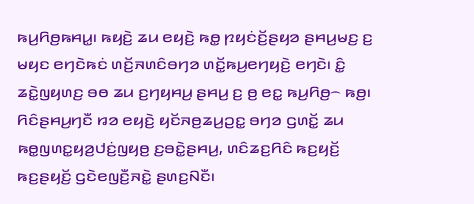ꤒꤣ꤬ꤖꤥ꤬ꤒꤌꤣ꤭꤯ ꤒꤟꤢꤧ꤬ ꤘꤣ ꤕꤟꤢꤧ꤬ ꤒꤥ꤭ ꤐꤟꤢꤦꤢꤩ꤬ꤔꤟꤤ ꤔꤌꤣ꤬ꤗꤢ꤬ ꤢ꤬ ꤗꤟꤢ ꤕꤚꤢꤧꤒꤢꤦ ꤛꤢꤩ꤬ꤏꤛꤢꤨꤋꤚꤤ ꤛꤢꤩ꤭ꤒꤣ꤬ꤕꤚꤟꤢꤧ꤬ ꤕꤚꤢꤧ꤯ ꤢꤨ꤭ ꤘꤢꤧ꤭ꤜꤟꤛꤢ꤬ ꤋꤥ ꤘꤣ ꤢ꤬ꤚꤟꤌꤣ꤬ ꤔꤌꤣ꤬ ꤢ꤬ ꤥ꤬ ꤕꤢ꤭ ꤒꤣ꤬ꤖꤥ꤬꤮ ꤒꤥ꤬꤯
ꤖꤢꤨꤔꤌꤣ꤬ꤚꤢꤪ ꤙꤤ ꤕꤟꤢꤧ꤬ ꤟꤢꤩꤏꤥ꤬ꤘꤣ꤬ꤑꤢ꤭ ꤋꤚꤤ ꤞꤛꤢꤩ꤭ ꤘꤣ ꤒꤥ꤭ꤜꤛꤢ꤭ꤟꤤ꤬ꤓꤢꤦ꤬ꤜꤟꤥ꤬ ꤢ꤬ꤋꤢꤧ꤭ꤔꤌꤣ꤬, ꤛꤢꤨꤘꤢ꤬ꤖꤢꤨ ꤒꤢ꤬ꤟꤢꤩ꤬ ꤒꤢ꤬ꤔꤟꤢꤩ꤬ ꤞꤢꤧꤕꤜꤢꤪ꤬ꤏꤢꤧ꤭ ꤔꤛꤢ꤬ꤡꤢꤪ꤯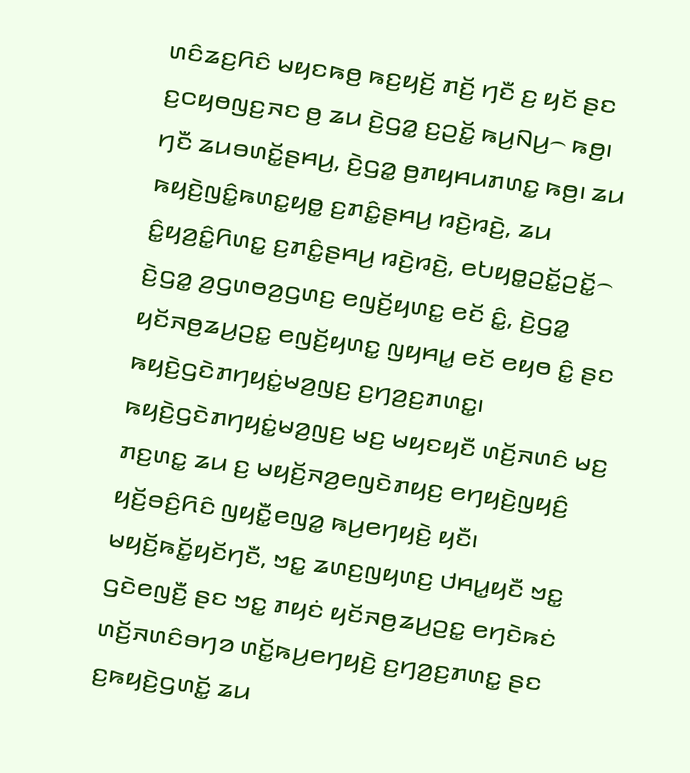ꤛꤢꤨꤘꤢ꤬ꤖꤢꤨ ꤗꤟꤢꤒꤥ꤬ ꤒꤢ꤬ꤟꤢꤩ꤬ ꤊꤢꤩ꤬ ꤚꤢꤪ ꤢ꤬ ꤟꤢꤩ ꤔꤢ ꤢ꤬ꤍꤟꤥꤜꤢ꤬ꤏꤢ ꤥ꤬ ꤘꤣ ꤢꤧ꤬ꤞꤤ꤭ ꤢ꤬ꤑꤢꤩ꤭ ꤒꤣ꤬ꤡꤣ꤬꤮ ꤒꤥ꤬꤯
ꤚꤢꤪ ꤘꤣꤋꤛꤢꤩ꤭ꤔꤌꤣ꤬, ꤢꤧ꤬ꤞꤤ꤭ ꤥ꤬ꤊꤟꤌꤣꤊꤛꤢ꤭ ꤒꤥ꤬꤯ ꤘꤣ ꤒꤟꤢꤧ꤬ꤜꤢꤨ꤭ꤒꤛꤢ꤭ꤟꤥ꤭ ꤢ꤬ꤊꤢꤨ꤭ꤔꤌꤣ꤬ ꤙꤢꤧ꤬ꤙꤢꤧ꤬, ꤘꤣ ꤢꤨ꤭ꤟꤤ꤬ꤢꤨ꤭ꤖꤛꤢ꤭ ꤢ꤬ꤊꤢꤨ꤭ꤔꤌꤣ꤬ ꤙꤢꤧ꤬ꤙꤢꤧ꤬, ꤕꤝꤟꤥ꤭ꤑꤢꤩ꤭ꤑꤢꤩ꤭꤮ ꤢꤧ꤬ꤞꤤ꤭ ꤤ꤬ꤞꤛꤥꤤ꤬ꤞꤛꤢ꤬ ꤕꤜꤢꤩ꤬ꤟꤛꤢ꤭ ꤕꤢꤩ ꤢꤨ꤭, ꤢꤧ꤬ꤞꤤ꤭ ꤟꤢꤩꤏꤥ꤬ꤘꤣ꤬ꤑꤢ꤭ ꤕꤜꤢꤩ꤬ꤟꤛꤢ꤭ ꤜꤟꤌꤣ꤭ ꤕꤢꤩ ꤕꤟꤥ ꤢꤨ꤭ ꤔꤢ ꤒꤟꤢꤧ꤬ꤞꤢꤧꤊꤚꤟꤢꤦ꤭ꤗꤤ꤬ꤜꤢ꤬ ꤢ꤬ꤚꤤ꤬ꤢ꤬ꤊꤛꤢ꤭꤯ ꤒꤟꤢꤧ꤬ꤞꤢꤧꤊꤚꤟꤢꤦ꤭ꤗꤤ꤬ꤜꤢ꤬ ꤗꤢ꤬ ꤗꤟꤢꤟꤢꤪ ꤛꤢꤩ꤬ꤏꤛꤢꤨ ꤗꤢ꤬ ꤊꤢ꤬ꤛꤢ꤭ ꤘꤣ ꤢ꤬ ꤗꤟꤢꤩ꤬ꤏꤤ꤬ꤕꤜꤢꤧꤊꤟꤢ꤬ ꤕꤚꤟꤢꤧ꤬ꤜꤟꤢꤨ꤬ ꤟꤢꤩ꤬ꤋꤢꤨ꤬ꤖꤢꤨ ꤜꤟꤢꤪ꤭ꤕꤜꤤ꤭ ꤒꤣ꤬ꤕꤚꤟꤢꤧ꤬ ꤟꤢꤪ꤯
ꤗꤟꤢꤩ꤬ꤒꤢꤩ꤭ꤟꤢꤩꤚꤢꤪ, ꤠꤢ꤭ ꤘꤛꤢ꤬ꤜꤟꤛꤢ꤬ ꤓꤌꤣ꤭ꤟꤢꤪ ꤠꤢ꤭ ꤞꤢꤧꤕꤜꤢꤪ꤬ ꤔꤢ ꤠꤢ꤭ ꤊꤟꤢꤦ ꤟꤢꤩꤏꤥ꤬ꤘꤣ꤬ꤑꤢ꤭ ꤕꤚꤢꤧꤒꤢꤦ ꤛꤢꤩ꤬ꤏꤛꤢꤨꤋꤚꤤ ꤛꤢꤩ꤭ꤒꤣ꤬ꤕꤚꤟꤢꤧ꤬ ꤢ꤬ꤚꤤ꤬ꤢ꤬ꤊꤛꤢ꤭ ꤔꤢ ꤢ꤬ꤒꤟꤢꤧ꤬ꤞꤛꤢꤩ꤭ ꤘꤣ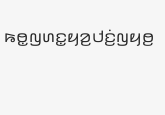ꤒꤥ꤭ꤜꤛꤢ꤭ꤟꤤ꤬ꤓꤢꤦ꤬ꤜꤟꤥ꤬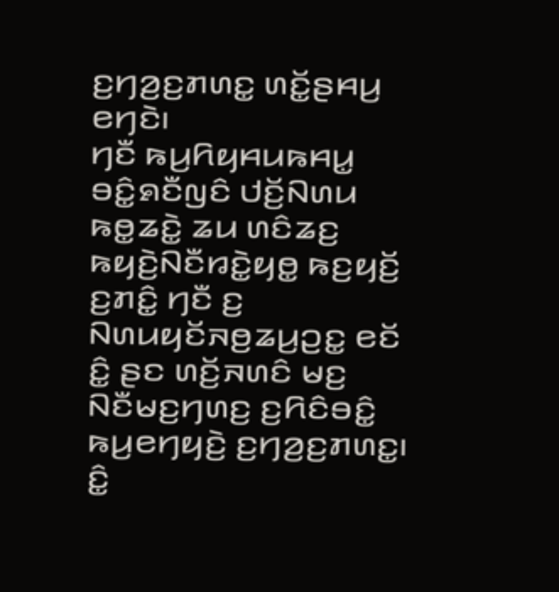ꤢ꤬ꤚꤤ꤬ꤢ꤬ꤊꤛꤢ꤭ ꤛꤢꤩ꤭ꤔꤌꤣ꤬ ꤕꤚꤢꤧ꤯
ꤚꤢꤪ ꤒꤣ꤬ꤖꤟꤌꤣꤒꤌꤣ꤭ ꤋꤢꤨ꤭ꤎꤢꤪꤜꤢꤨ ꤓꤢꤩ꤬ꤡꤛꤣ ꤒꤥ꤭ꤘꤢꤧ꤭ ꤘꤣ ꤛꤢꤨꤘꤢ꤬ ꤒꤟꤢꤧ꤬ꤡꤢꤪꤙꤢꤧ꤭ꤟꤥ꤭ ꤒꤢ꤬ꤟꤢꤩ꤬ ꤢ꤬ꤊꤢꤨ꤭ ꤚꤢꤪ ꤢ꤬ ꤡꤛꤣꤟꤢꤩꤏꤥ꤬ꤘꤣ꤬ꤑꤢ꤭ ꤕꤢꤩ ꤢꤨ꤭ ꤔꤢ ꤛꤢꤩ꤬ꤏꤛꤢꤨ ꤗꤢ꤬ ꤡꤢꤪꤗꤢ꤬ꤚꤛꤢ꤬ ꤢ꤬ꤖꤢꤨꤋꤢꤨ꤭ ꤒꤣ꤬ꤕꤚꤟꤢꤧ꤬ ꤢ꤬ꤚꤤ꤬ꤢ꤬ꤊꤛꤢ꤭꤯
ꤢꤨ꤭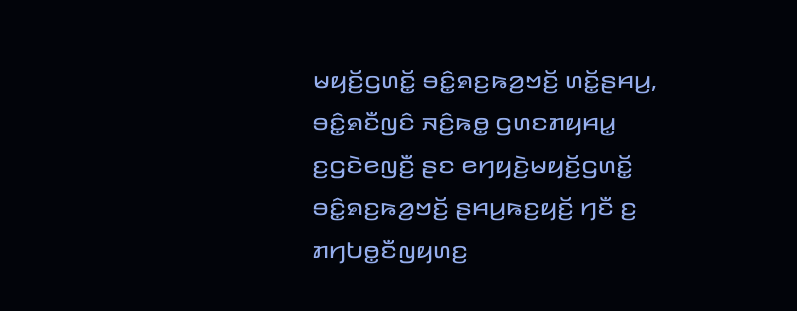ꤗꤟꤢꤩ꤬ꤞꤛꤢꤩ꤭ ꤋꤢꤨ꤭ꤎꤢ꤬ꤒꤤ꤬ꤠꤢꤩ꤬ ꤛꤢꤩ꤭ꤔꤌꤣ꤬, ꤋꤢꤨ꤭ꤎꤢꤪꤜꤢꤨ ꤏꤢꤨ꤬ꤒꤥ꤭ ꤞꤛꤢꤊꤟꤌꤣ꤭ ꤢ꤬ꤞꤢꤧꤕꤜꤢꤪ꤬ ꤔꤢ ꤕꤚꤟꤢꤧ꤬ꤗꤟꤢꤩ꤬ꤞꤛꤢꤩ꤭ ꤋꤢꤨ꤭ꤎꤢ꤬ꤒꤤ꤬ꤠꤢꤩ꤬ ꤔꤌꤣ꤬ꤒꤢ꤬ꤟꤢꤩ꤬ ꤚꤢꤪ ꤢ꤬ ꤊꤚꤝꤥ꤭ꤢꤪꤜꤟꤛꤢ꤬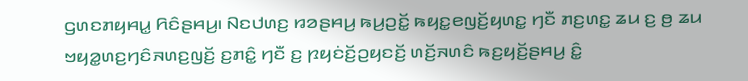ꤞꤛꤢꤊꤟꤌꤣ꤭ ꤖꤢꤨꤔꤌꤣ꤬꤯ ꤡꤢꤓꤛꤢ꤬ ꤙꤤꤔꤌꤣ꤬ ꤒꤣ꤬ꤑꤢꤩ꤭ ꤒꤟꤢ꤭ꤕꤜꤢꤩ꤬ꤟꤛꤢ꤭ ꤚꤢꤪ ꤊꤢ꤬ꤛꤢ꤭ ꤘꤣ ꤢ꤬ ꤥ꤬ ꤘꤣ ꤠꤟꤤ꤭ꤛꤢ꤬ꤚꤢꤨꤏꤛꤢ꤬ꤜꤢꤩ꤬ ꤢ꤬ꤊꤢꤨ꤭ ꤚꤢꤪ ꤢ꤬ ꤐꤟꤢꤦꤢꤩ꤬ꤑꤟꤢꤢꤩ꤬ ꤛꤢꤩ꤬ꤏꤛꤢꤨ ꤒꤢ꤬ꤟꤢꤩ꤬ꤔꤌꤣ꤬ ꤢꤨ꤭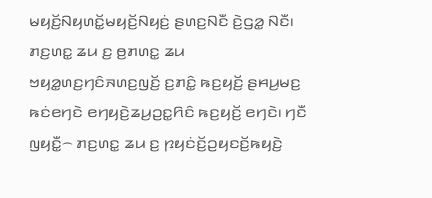ꤗꤟꤢꤩ꤬ꤡꤟꤛꤢꤩ꤭ꤗꤟꤢꤩ꤬ꤡꤟꤢꤦ꤬ ꤔꤛꤢ꤬ꤡꤢꤪ ꤢꤧ꤬ꤞꤤ꤭ ꤡꤢꤪ꤯ ꤊꤢ꤬ꤛꤢ꤭ ꤘꤣ ꤢ꤬ ꤥ꤬ꤊꤛꤢ꤭ ꤘꤣ ꤠꤟꤤ꤭ꤛꤢ꤬ꤚꤢꤨꤏꤛꤢ꤬ꤜꤢꤩ꤬ ꤢ꤬ꤊꤢꤨ꤭ ꤒꤢ꤬ꤟꤢꤩ꤬ ꤔꤌꤣ꤬ꤗꤢ꤬ ꤒꤢꤦꤕꤚꤢꤧ ꤕꤚꤟꤢꤧ꤬ꤘꤣ꤬ꤑꤢ꤭ꤖꤢꤨ ꤒꤢ꤬ꤟꤢꤩ꤬ ꤕꤚꤢꤧ꤯ ꤚꤢꤪ ꤜꤟꤢꤪ꤭꤮ ꤊꤢ꤬ꤛꤢ꤭ ꤘꤣ ꤢ꤬ ꤐꤟꤢꤦꤢꤩ꤬ꤑꤟꤢꤢꤩ꤬ꤒꤟꤢꤧ꤬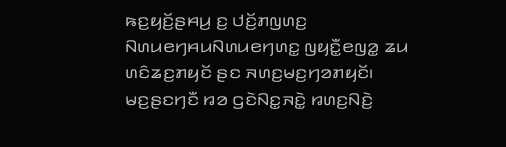ꤒꤢ꤬ꤟꤢꤩ꤬ꤔꤌꤣ꤬ ꤢ꤬ ꤓꤢꤩ꤬ꤊꤜꤛꤢ꤬ ꤡꤛꤣꤕꤚꤌꤣꤡꤛꤣꤕꤚꤛꤢ꤭ ꤜꤟꤢꤪ꤭ꤕꤜꤤ꤭ ꤘꤣ ꤛꤢꤨꤘꤢ꤬ꤊꤟꤢꤩ ꤔꤢ ꤏꤛꤢ꤬ꤗꤢ꤬ꤚꤤꤊꤟꤢꤩ꤯
ꤗꤢ꤬ꤔꤢꤚꤢꤪ ꤙꤤ ꤞꤢꤧꤡꤢ꤭ꤏꤢꤧ꤭ ꤙꤛꤢ꤬ꤡꤢꤧ꤬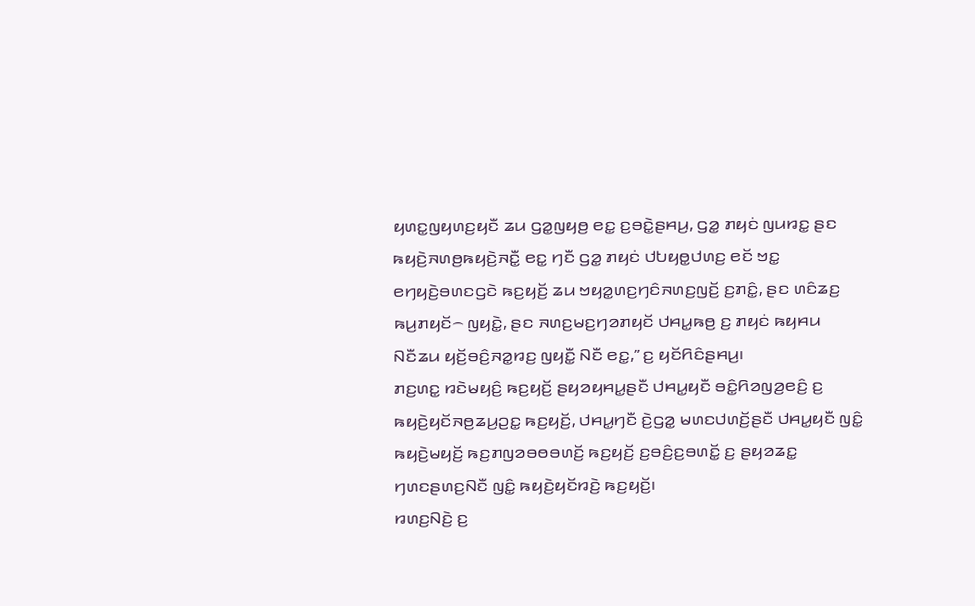ꤟꤛꤢ꤭ꤜꤟꤛꤢ꤬ꤟꤢꤪ ꤘꤣ ꤞꤤ꤭ꤜꤟꤥ꤬ ꤕꤢ꤭ ꤢ꤬ꤋꤢꤧ꤭ꤔꤌꤣ꤬, ꤞꤤ꤭ ꤊꤟꤢꤦ ꤜꤣꤙꤢ꤭ ꤔꤢ ꤒꤟꤢꤧ꤬ꤏꤛꤥ꤬ꤒꤟꤢꤧ꤬ꤏꤢꤪ꤭ ꤕꤢ꤭ ꤚꤢꤪ ꤞꤤ꤭ ꤊꤟꤢꤦ ꤓꤝꤟꤥ꤭ꤓꤛꤢ꤬ ꤕꤢꤩ ꤠꤢ꤭ ꤕꤚꤟꤢꤧ꤬ꤋꤛꤢꤞꤢꤧ ꤒꤢ꤬ꤟꤢꤩ꤬ ꤘꤣ ꤠꤟꤤ꤭ꤛꤢ꤬ꤚꤢꤨꤏꤛꤢ꤬ꤜꤢꤩ꤬ ꤢ꤬ꤊꤢꤨ꤭, ꤔꤢ ꤛꤢꤨꤘꤢ꤬ ꤒꤣ꤬ꤊꤟꤢꤩ꤮ ꤜꤟꤢꤧ꤭, ꤔꤢ ꤏꤛꤢ꤬ꤗꤢ꤬ꤚꤤꤊꤟꤢꤩ ꤓꤌꤣ꤭ꤒꤥ꤬ ꤢ꤬ ꤊꤟꤢꤦ ꤒꤟꤌꤣ ꤡꤢꤪꤘꤣ ꤟꤢꤩ꤬ꤋꤢꤨ꤬ꤏꤤ꤭ꤙꤢ꤬ ꤜꤟꤢꤪ꤭ ꤡꤢꤪ ꤕꤢ꤭,” ꤢ꤬ ꤟꤢꤩꤖꤢꤨꤔꤌꤣ꤬꤯
ꤊꤢ꤬ꤛꤢ꤭ ꤙꤢꤧꤗꤟꤢꤨ꤬ ꤒꤢ꤬ꤟꤢꤩ꤬ ꤔꤟꤤꤟꤌꤣ꤭ꤔꤢꤪ ꤓꤌꤣ꤭ꤟꤢꤪ ꤋꤢꤨ꤭ꤖꤤꤜꤤ꤬ꤕꤢꤨ꤬ ꤢ꤬ ꤒꤟꤢꤧ꤬ꤟꤢꤩꤏꤥ꤬ꤘꤣ꤬ꤑꤢ꤭ ꤒꤢ꤬ꤟꤢꤩ꤬, ꤓꤌꤣ꤭ꤚꤢꤪ ꤢꤧ꤬ꤞꤤ꤭ ꤗꤛꤢꤓꤛꤢꤩ꤬ꤔꤢꤪ ꤓꤌꤣ꤭ꤟꤢꤪ ꤜꤢꤨ꤭ ꤒꤟꤢꤧ꤬ꤗꤟꤢꤩ꤬ ꤒꤢ꤬ꤊꤜꤤꤋꤥꤋꤛꤢꤩ꤬ ꤒꤢ꤬ꤟꤢꤩ꤬ ꤢ꤬ꤋꤢꤨ꤬ꤢ꤬ꤋꤛꤢꤩ꤭ ꤢ꤬ ꤔꤟꤤꤘꤢ꤭ ꤚꤛꤢꤔꤛꤢ꤬ꤡꤢꤪ ꤜꤢꤨ꤭ ꤒꤟꤢꤧ꤬ꤟꤢꤩꤙꤢꤧ꤬ ꤒꤢ꤬ꤟꤢꤩ꤬꤯
ꤙꤛꤢ꤬ꤡꤢꤧ꤬ ꤢ꤬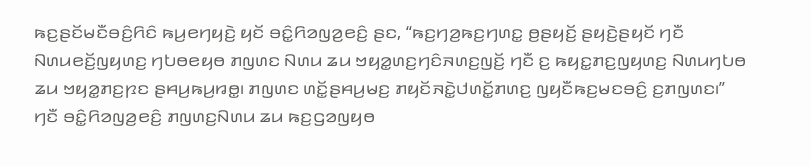ꤒꤢ꤬ꤔꤢꤩꤗꤢꤪꤋꤢꤨ꤬ꤖꤢꤨ ꤒꤣ꤬ꤕꤚꤟꤢꤧ꤬ ꤟꤢꤩ ꤋꤢꤨ꤭ꤖꤤꤜꤤ꤬ꤕꤢꤨ꤬ ꤔꤢ, “ꤒꤢ꤬ꤚꤤ꤬ꤒꤢ꤬ꤚꤛꤢ꤭ ꤥ꤬ꤔꤟꤢꤩ꤬ ꤔꤟꤢꤧ꤬ꤔꤟꤢꤩ ꤚꤢꤪ ꤡꤛꤣꤕꤢꤩ꤬ꤜꤟꤛꤢ꤬ ꤚꤝꤥꤕꤟꤥ ꤊꤜꤛꤢ ꤡꤛꤣ ꤘꤣ ꤠꤟꤤ꤭ꤛꤢ꤬ꤚꤢꤨꤏꤛꤢ꤬ꤜꤢꤩ꤬ ꤚꤢꤪ ꤢ꤬ ꤒꤟꤢ꤭ꤊꤢ꤬ꤜꤟꤛꤢ꤬ ꤡꤛꤣꤚꤝꤥ ꤘꤣ ꤠꤟꤤ꤭ꤊꤢ꤬ꤐꤢ ꤔꤌꤣ꤬ꤒꤣ꤬ꤙꤥ꤭꤯ ꤊꤜꤛꤢ ꤛꤢꤩ꤭ꤔꤌꤣ꤬ꤗꤢ꤬ ꤊꤟꤢꤩꤏꤢꤧ꤭ꤓꤛꤢꤩ꤭ꤊꤛꤢ꤬ ꤜꤟꤢꤪꤒꤢ꤬ꤗꤢꤋꤢꤨ꤬ ꤢ꤬ꤊꤜꤛꤢ꤯”
ꤚꤢꤪ ꤋꤢꤨ꤭ꤖꤤꤜꤤ꤬ꤕꤢꤨ꤬ ꤊꤜꤛꤢ꤬ꤡꤛꤣ ꤘꤣ ꤒꤢ꤬ꤞꤤꤜꤟꤥ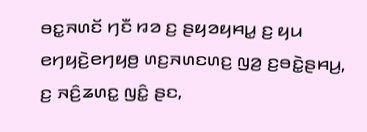ꤋꤢ꤭ꤏꤛꤢꤩ ꤚꤢꤪ ꤙꤤ ꤢ꤬ ꤔꤟꤤꤟꤌꤣ꤭ ꤢ꤬ ꤟꤣ ꤕꤚꤟꤢꤧ꤬ꤕꤚꤟꤥ꤬ ꤛꤢ꤬ꤏꤛꤢꤛꤢ꤬ ꤜꤤ꤬ ꤢ꤬ꤋꤢꤧ꤭ꤔꤌꤣ꤬, ꤢ꤬ ꤏꤢꤨ꤬ꤘꤛꤢ꤭ ꤜꤢꤨ꤭ ꤔꤢ,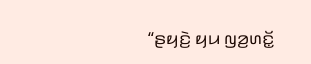“ꤔꤟꤢꤧ꤬ ꤟꤣ ꤜꤤ꤬ꤛꤢꤩ꤭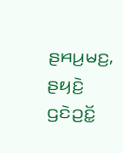ꤔꤌꤣ꤬ꤗꤢ꤬, ꤔꤟꤢꤧ꤬ ꤞꤢꤧꤑꤢꤩ꤭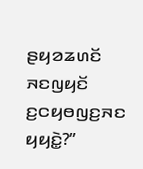ꤔꤟꤤꤘꤛꤢꤩ ꤏꤢꤜꤟꤢꤩ ꤢ꤬ꤍꤟꤥꤜꤢ꤬ꤏꤢ ꤟꤟꤢꤧ꤭?”